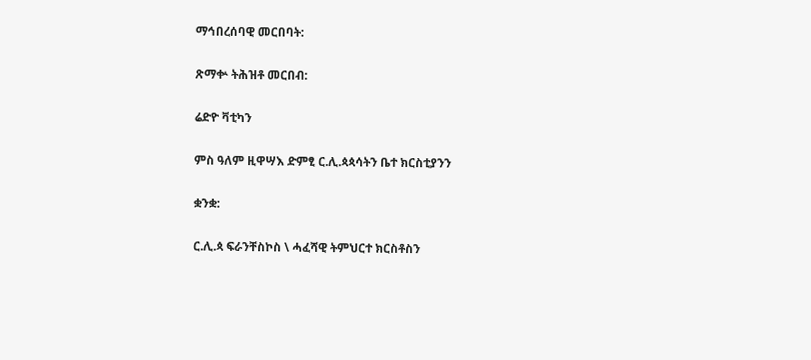ማኅበረሰባዊ መርበባት:

ጽማቍ ትሕዝቶ መርበብ:

ሬድዮ ቫቲካን

ምስ ዓለም ዚዋሣእ ድምፂ ር.ሊ.ጳጳሳትን ቤተ ክርስቲያንን

ቋንቋ:

ር.ሊ.ጳ ፍራንቸስኮስ \ ሓፈሻዊ ትምህርተ ክርስቶስን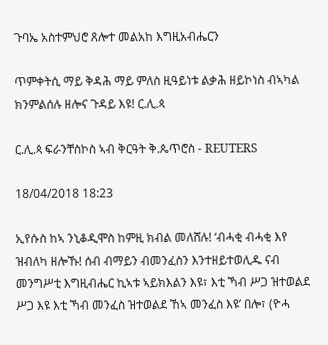ጉባኤ አስተምህሮ ጸሎተ መልአከ እግዚአብሔርን

ጥምቀትሲ ማይ ቅዳሕ ማይ ምለስ ዚዓይነቱ ልቃሕ ዘይኮነስ ብኣካል ክንምልሰሉ ዘሎና ጉዳይ እዩ! ር.ሊ.ጳ

ር.ሊ.ጳ ፍራንቸስኮስ ኣብ ቅርዓት ቅ.ጴጥሮስ - REUTERS

18/04/2018 18:23

ኢየሱስ ከኣ ንኒቆዲሞስ ከምዚ ክብል መለሸሉ! ‘ብሓቂ ብሓቂ እየ ዝብለካ ዘሎኹ! ሰብ ብማይን ብመንፈስን እንተዘይተወሊዱ ናብ መንግሥቲ እግዚብሔር ኪኣቱ ኣይክእልን እዩ፣ እቲ ኻብ ሥጋ ዝተወልደ ሥጋ እዩ እቲ ኻብ መንፈስ ዝተወልደ ኸኣ መንፈስ እዩ’ በሎ፣ (ዮሓ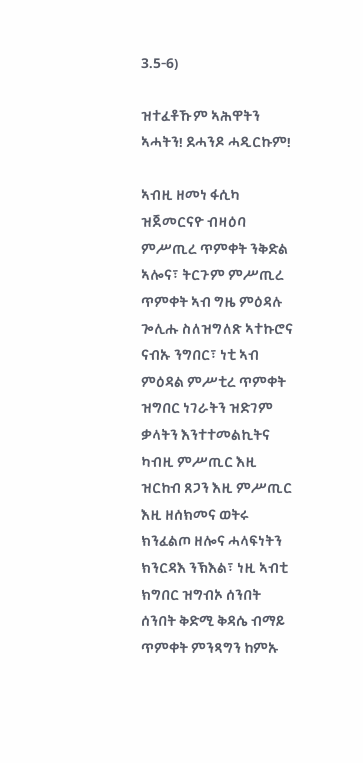3.5-6)

ዝተፈቶኹም ኣሕዋትን ኣሓትን! ደሓንዶ ሓዲርኩም!

ኣብዚ ዘመነ ፋሲካ ዝጀመርናዮ ብዛዕባ ምሥጢረ ጥምቀት ንቅድል ኣሎና፣ ትርጉም ምሥጢረ ጥምቀት ኣብ ግዜ ምዕዳሉ ጐሊሑ ስለዝግለጽ ኣተኩሮና ናብኡ ንግበር፣ ነቲ ኣብ ምዕዳል ምሥቲረ ጥምቀት ዝግበር ነገራትን ዝድገም ቃላትን እንተተመልኪትና ካብዚ ምሥጢር እዚ ዝርከብ ጸጋን እዚ ምሥጢር እዚ ዘሰክመና ወትሩ ክንፈልጦ ዘሎና ሓላፍነትን ክንርዳእ ንኽእል፣ ነዚ ኣብቲ ክግበር ዝግብኦ ሰንበት ሰንበት ቅድሚ ቅዳሴ ብማይ ጥምቀት ምንጻግን ከምኡ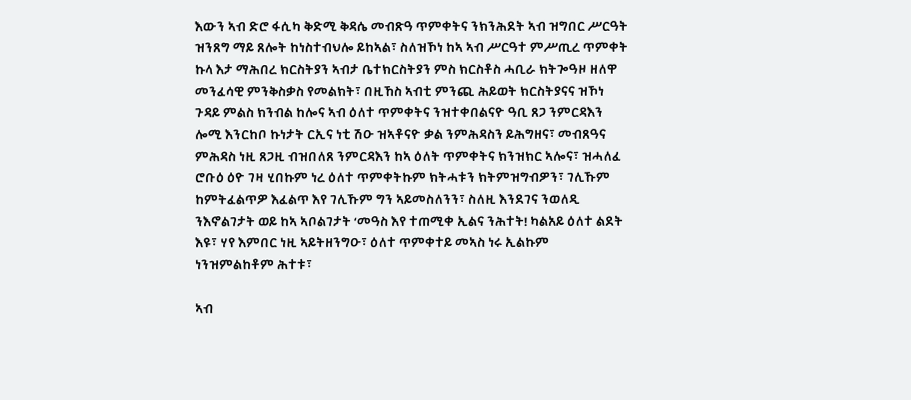እውን ኣብ ድሮ ፋሲካ ቅድሚ ቅዳሴ መብጽዓ ጥምቀትና ንክንሕደት ኣብ ዝግበር ሥርዓት ዝንጸግ ማይ ጸሎት ከነስተብህሎ ይከኣል፣ ስለዝኾነ ከኣ ኣብ ሥርዓተ ምሥጢረ ጥምቀት ኩላ እታ ማሕበረ ክርስትያን ኣብታ ቤተክርስትያን ምስ ክርስቶስ ሓቢራ ክትጐዓዞ ዘለዋ መንፈሳዊ ምንቅስቃስ የመልክት፣ በዚኸስ ኣብቲ ምንጪ ሕይወት ክርስትያናና ዝኾነ ጉዳይ ምልስ ክንብል ከሎና ኣብ ዕለተ ጥምቀትና ንዝተቀበልናዮ ዓቢ ጸጋ ንምርዳእን ሎሚ እንርከቦ ኩነታት ርኢና ነቲ ሽዑ ዝኣቶናዮ ቃል ንምሕዳስን ይሕግዘና፣ መብጸዓና ምሕዳስ ነዚ ጸጋዚ ብዝበለጸ ንምርዳእን ከኣ ዕለት ጥምቀትና ክንዝክር ኣሎና፣ ዝሓለፈ ሮቡዕ ዕዮ ገዛ ሂበኩም ነረ ዕለተ ጥምቀትኩም ክትሓቱን ክትምዝግብዎን፣ ገሊኹም ከምትፈልጥዎ እፈልጥ እየ ገሊኹም ግን ኣይመስለንን፣ ስለዚ እንደገና ንወለዲ ንእኖልገታት ወይ ከኣ ኣቦልገታት ‘መዓስ እየ ተጠሚቀ ኢልና ንሕተት! ካልአይ ዕለተ ልደት እዩ፣ ሃየ እምበር ነዚ ኣይትዘንግዑ፣ ዕለተ ጥምቀተይ መኣስ ነሩ ኢልኩም ነንዝምልከቶም ሕተቱ፣

ኣብ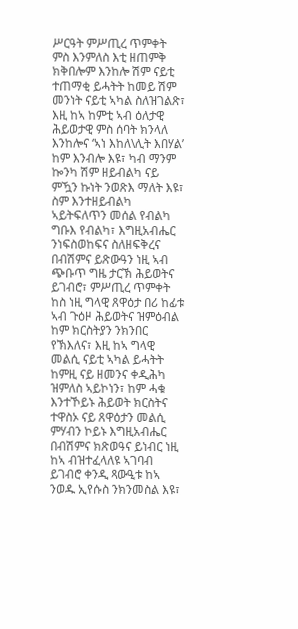ሥርዓት ምሥጢረ ጥምቀት ምስ እንምለስ እቲ ዘጠምቅ ክቅበሎም እንከሎ ሽም ናይቲ ተጠማቂ ይሓትት ከመይ ሽም መንነት ናይቲ ኣካል ስለዝገልጽ፣ እዚ ከኣ ከምቲ ኣብ ዕለታዊ ሕይወታዊ ምስ ሰባት ክንላለ እንከሎና ‘ኣነ እከለ\ሊት እበሃል’ ከም እንብሎ እዩ፣ ካብ ማንም ኰንካ ሽም ዘይብልካ ናይ ምዃን ኩነት ንወጽእ ማለት እዩ፣ ስም እንተዘይብልካ ኣይትፍለጥን መሰል የብልካ ግቡእ የብልካ፣ እግዚአብሔር ንነፍስወከፍና ስለዘፍቅረና በብሽምና ይጽውዓን ነዚ ኣብ ጭቡጥ ግዜ ታርኽ ሕይወትና ይገብሮ፣ ምሥጢረ ጥምቀት ከስ ነዚ ግላዊ ጸዋዕታ በሪ ከፊቱ ኣብ ጉዕዞ ሕይወትና ዝምዕብል ከም ክርስትያን ንክንበር የኽእለና፣ እዚ ከኣ ግላዊ መልሲ ናይቲ ኣካል ይሓትት ከምዚ ናይ ዘመንና ቀዲሕካ ዝምለስ ኣይኮነን፣ ከም ሓቁ እንተኾይኑ ሕይወት ክርስትና ተዋስኦ ናይ ጸዋዕታን መልሲ ምሃብን ኮይኑ እግዚአብሔር በብሽምና ክጽወዓና ይነብር ነዚ ከኣ ብዝተፈላለዩ ኣገባብ ይገብሮ ቀንዲ ጻውዒቱ ከኣ ንወዱ ኢየሱስ ንክንመስል እዩ፣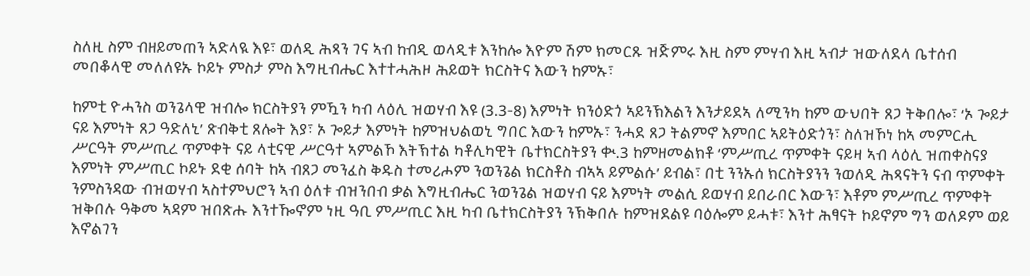ስለዚ ስም ብዘይመጠን ኣድላዪ እዩ፣ ወለዲ ሕጻን ገና ኣብ ከብዲ ወላዲቱ እንከሎ እዮም ሽም ክመርጹ ዝጅምሩ እዚ ስም ምሃብ እዚ ኣብታ ዝውለደላ ቤተሰብ መበቆላዊ መለለዩኡ ኮይኑ ምስታ ምስ እግዚብሔር እተተሓሕዞ ሕይወት ክርስትና እውን ከምኡ፣

ከምቲ ዮሓንስ ወንጌላዊ ዝብሎ ክርስትያን ምዃን ካብ ላዕሊ ዝወሃብ እዩ (3.3-8) እምነት ክንዕድጎ ኣይንኽእልን እንታይደኣ ለሚንካ ከም ውህበት ጸጋ ትቅበሎ፣ ‘ኦ ጐይታ ናይ እምነት ጸጋ ዓድለኒ’ ጽብቅቲ ጸሎት እያ፣ ኦ ጐይታ እምነት ከምዝህልወኒ ግበር እውን ከምኡ፣ ንሓደ ጸጋ ትልምኖ እምበር ኣይትዕድጎን፣ ስለዝኾነ ከኣ መምርሒ ሥርዓት ምሥጢረ ጥምቀት ናይ ላቲናዊ ሥርዓተ ኣምልኾ እትኽተል ካቶሊካዊት ቤተክርስትያን ቊ.3 ከምዘመልክቶ ‘ምሥጢረ ጥምቀት ናይዛ ኣብ ላዕሊ ዝጠቀስናያ እምነት ምሥጢር ኮይኑ ደቂ ሰባት ከኣ ብጸጋ መንፈስ ቅዱስ ተመሪሖም ንወንጌል ክርስቶስ ብኣኣ ይምልሱ’ ይብል፣ በቲ ንንኡሰ ክርስትያንን ንወለዲ ሕጻናትን ናብ ጥምቀት ንምስንዳው ብዝወሃብ ኣስተምህሮን ኣብ ዕለቱ ብዝንበብ ቃል እግዚብሔር ንወንጌል ዝወሃብ ናይ እምነት መልሲ ይወሃብ ይበራበር እውን፣ እቶም ምሥጢረ ጥምቀት ዝቅበሉ ዓቅመ ኣዳም ዝበጽሑ እንተዀኖም ነዚ ዓቢ ምሥጢር እዚ ካብ ቤተክርስትያን ንኽቅበሉ ከምዝደልዩ ባዕሎም ይሓቱ፣ እንተ ሕፃናት ኮይኖም ግን ወለዶም ወይ እኖልገን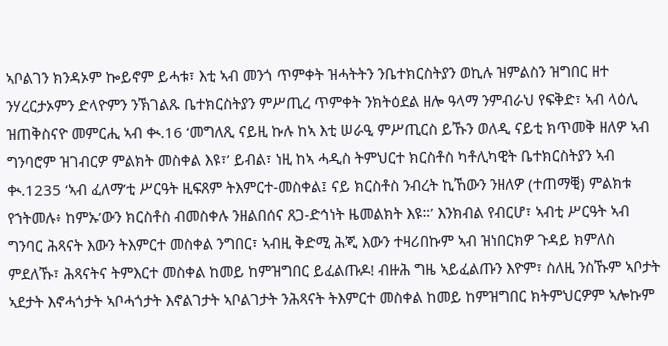ኣቦልገን ክንዳኦም ኰይኖም ይሓቱ፣ እቲ ኣብ መንጎ ጥምቀት ዝሓትትን ንቤተክርስትያን ወኪሉ ዝምልስን ዝግበር ዘተ ንሃረርታኦምን ድላዮምን ንኽገልጹ ቤተክርስትያን ምሥጢረ ጥምቀት ንክትዕደል ዘሎ ዓላማ ንምብራህ የፍቅድ፣ ኣብ ላዕሊ ዝጠቅስናዮ መምርሒ ኣብ ቊ.16 ‘መግለጺ ናይዚ ኩሉ ከኣ እቲ ሠራዒ ምሥጢርስ ይኹን ወለዲ ናይቲ ክጥመቅ ዘለዎ ኣብ ግንባሮም ዝገብርዎ ምልክት መስቀል እዩ፣’ ይብል፣ ነዚ ከኣ ሓዲስ ትምህርተ ክርስቶስ ካቶሊካዊት ቤተክርስትያን ኣብ ቊ.1235 ‘ኣብ ፈለማ’ቲ ሥርዓት ዚፍጸም ትእምርተ-መስቀል፤ ናይ ክርስቶስ ንብረት ኪኸውን ንዘለዎ (ተጠማቒ) ምልክቱ የኀትመሉ፥ ከምኡ’ውን ክርስቶስ ብመስቀሉ ንዘልበሰና ጸጋ-ድኅነት ዜመልክት እዩ።’ እንክብል የብርሆ፣ ኣብቲ ሥርዓት ኣብ ግንባር ሕጻናት እውን ትእምርተ መስቀል ንግበር፣ ኣብዚ ቅድሚ ሕጂ እውን ተዛሪበኩም ኣብ ዝነበርክዎ ጉዳይ ክምለስ ምደለኹ፣ ሕጻናትና ትምእርተ መስቀል ከመይ ከምዝግበር ይፈልጡዶ! ብዙሕ ግዜ ኣይፈልጡን እዮም፣ ስለዚ ንስኹም ኣቦታት ኣደታት እኖሓጎታት ኣቦሓጎታት እኖልገታት ኣቦልገታት ንሕጻናት ትእምርተ መስቀል ከመይ ከምዝግበር ክትምህርዎም ኣሎኩም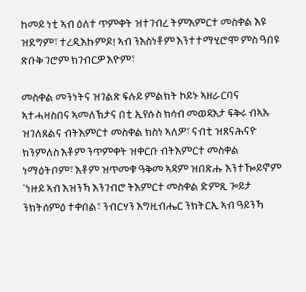ከመይ ነቲ ኣብ ዕለተ ጥምቀት ዝተገብረ ትምእምርተ መስቀል እዩ ዝደግም፣ ተረዲእኩምዶ! ኣብ ንእስነቶም እንተተማሂሮሞ ምስ ዓበዩ ጽቡቅ ገሮም ክገብርዎ እዮም፣

መስቀል መንነትና ዝገልጽ ፍሉይ ምልክት ኮይኑ ኣዘራርባና ኣተሓዛስበና ኣመለኽታና በቲ ኢየሱስ ክሳብ መወዳእታ ፍቅሩ ብኣኡ ዝገለጸልና ብትእምርተ መስቀል ክስነ ኣለዎ፣ ናብቲ ዝጸናሕናዮ ክንምለስ እቶም ንጥምቀት ዝቀርቡ ብትእምርተ መስቀል ነማዕትቦም፣ እቶም ዝጥመቁ ዓቅመ ኣዳም ዝበጽሑ እንተዀይኖም `ነዙይ ኣብ እዝንኻ እንገብሮ ትእምርተ መስቀል ድምጺ ጐይታ ንክትሰምዕ ተቀበል፣ ንብርሃን እግዚብሔር ንክትርኢ ኣብ ዓይንኻ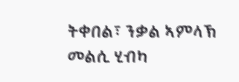ትቀበል፣ ንቃል ኣምላኽ መልሲ ሂብካ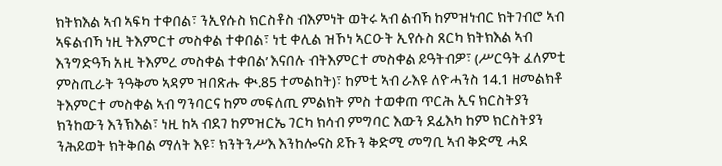ክትክእል ኣብ ኣፍካ ተቀበል፣ ንኢየሱስ ክርስቶስ ብእምነት ወትሩ ኣብ ልብኻ ከምዝነብር ክትገብሮ ኣብ ኣፍልብኻ ነዚ ትእምርተ መስቀል ተቀበል፣ ነቲ ቀሊል ዝኾነ ኣርዑት ኢየሱስ ጸርካ ክትክእል ኣብ እንግድዓኻ አዚ ትእምረ መስቀል ተቀበል’ እናበሉ ብትእምርተ መስቀል ይዓትብዎ፣ (ሥርዓት ፈለምቲ ምስጢራት ንዓቅመ ኣዳም ዝበጽሑ ቊ.85 ተመልከት)፣ ከምቲ ኣብ ራእዩ ለዮሓንስ 14.1 ዘመልክቶ ትእምርተ መስቀል ኣብ ግንባርና ከም መፍለጢ ምልክት ምስ ተወቀጠ ጥርሕ ኢና ክርስትያን ክንከውን እንኽእል፣ ነዚ ከኣ ብደገ ከምዝርኤ ገርካ ክሳብ ምግባር እውን ደፊእካ ከም ክርስትያን ንሕይወት ክትቅበል ማለት እዩ፣ ክንትንሥእ እንከሎናስ ይኹን ቅድሚ መግቢ ኣብ ቅድሚ ሓደ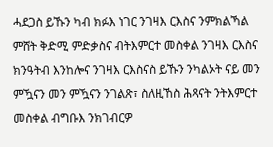ሓደጋስ ይኹን ካብ ክፉእ ነገር ንገዛእ ርእስና ንምክልኻል ምሸት ቅድሚ ምድቃስና ብትእምርተ መስቀል ንገዛእ ርእስና ክንዓትብ እንከሎና ንገዛእ ርእስናስ ይኹን ንካልኦት ናይ መን ምዃናን መን ምዃናን ንገልጽ፣ ስለዚኸስ ሕጻናት ንትእምርተ መስቀል ብግቡእ ንክገብርዎ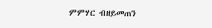ምምሃር ብዘይመጠን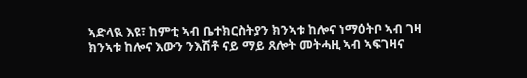ኣድላዪ እዩ፣ ከምቲ ኣብ ቤተክርስትያን ክንኣቱ ከሎና ነማዕትቦ ኣብ ገዛ ክንኣቱ ከሎና እውን ንእሽቶ ናይ ማይ ጸሎት መትሓዚ ኣብ ኣፍገዛና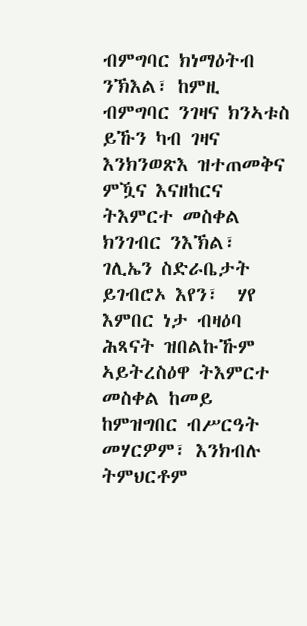ብምግባር ክነማዕትብ ንኽእል፣ ከምዚ ብምግባር ንገዛና ክንኣቱስ ይኹን ካብ ገዛና እንክንወጽእ ዝተጠመቅና ምዃና እናዘከርና ትእምርተ መስቀል ክንገብር ንእኽል፣ ገሊኤን ስድራቤታት ይገብሮኦ እየን፣  ሃየ እምበር ነታ ብዛዕባ ሕጻናት ዝበልኩኹም ኣይትረስዕዋ ትእምርተ መስቀል ከመይ ከምዝግበር ብሥርዓት መሃርዎም፣ እንክብሉ ትምህርቶም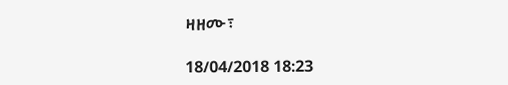ዛዘሙ፣

18/04/2018 18:23